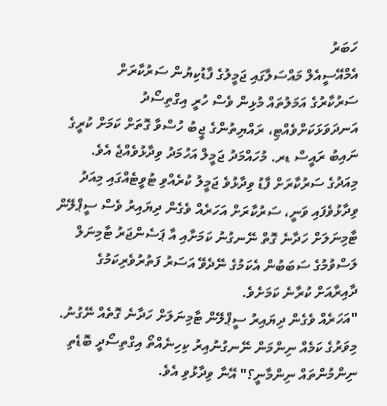ހަބަރު
އެމްއޭސީއެލް މައްސަލާގައި ޖަމީލުގެ ފާޑުކިޔުން ސަރުކާރަށް
ސަރުކާރުގެ އަމަލުތައް މުޅިން ވެސް ހުރީ އިގްތިސޯދު އަނދަވަޅަކަށްވެއްޓި، ރައްޔިތުންގެ ޖީބު ހުސްވާ ގޮތަށް ކަމަށް ކުރީގެ ނައިބު ރައީސް ޑރ. މުހައްމަދު ޖަމީލް އަހުމަދު ވިދާޅުވެއްޖެ އެވެ.
މިއަދުގެ ސަރުކާރަށް ފާޑު ވިދާޅުވެ ޖަމީލު ކުރެއްވި ޓުވީޓެއްގައި މިއަދު ވިދާޅުވެފައި ވަނީ، ސަރުކާރަށް އަހަރެއް ވެގެން ދިޔައިރު ވެސް ސީޕްލޭން ޓާމިނަލަށް ހަދާނެ ގޮތް ނޭނގުނު ކަމަށާއި އާ ޕަސެންޖަރު ޓާމިނަލް ލަސްވުމުގެ ސަބަބުން އެކަމުގެ ނޭދެވޭ އަސަރު ފަތުރުވެރިކަމުގެ ދާއިރާއަށް ކުރާނެ ކަމަށެވެ.
"އަހަރެއް ވެގެން ދިޔައިރު ސީޕްލޭން ޓާމިނަލަށް ހަދާނެ ގޮތެއް ނޭގުނު. މިވަރުގެ ކަމެއް ނިންމަން ނޭނގުނުއިރު ކިހިނެއްތޯ އިގްތިސޯދީ ބޮޑެތި ނިންމުންތައް ނިންމާނީ؟" އޭނާ ވިދާޅުވި އެވެ.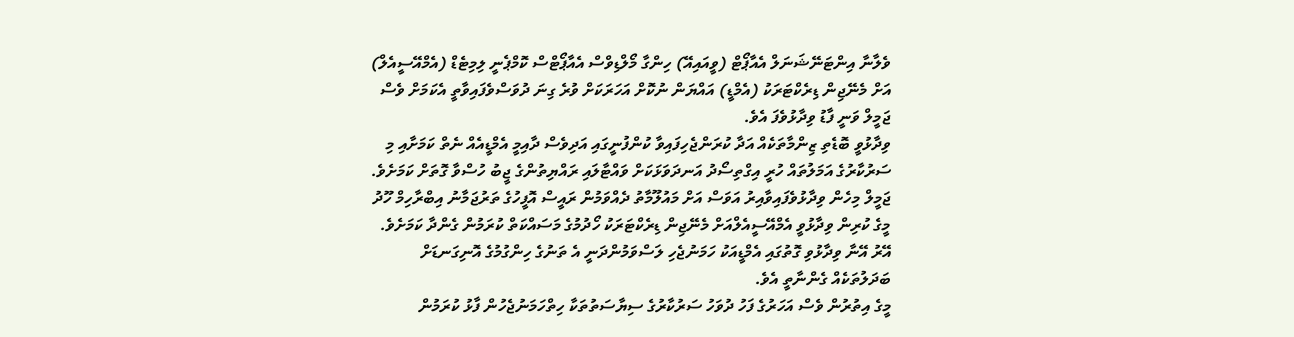ވެލާނާ އިންޓަނޭޝަނަލް އެއާޕޯޓް (ވީއައިއޭ) ހިންގާ މޯލްޑިވްސް އެއާޕޯޓްސް ކޮމްޕެނީ ލިމިޓެޑް (އެމްއޭސީއެލް) އަށް މެނޭޖިން ޑިރެކްޓަރަކު (އެމްޑީ) އައްޔަން ނުކޮށް އަހަރަކަށް ވުރެ ގިނަ ދުވަސްވެފައިވާތީ އެކަމަށް ވެސް ޖަމީލް ވަނީ ފާޑު ވިދާޅުވެފަ އެވެ.
ވިދާޅުވީ ބޮޑެތި ޒިންމާތަކެއް އަދާ ކުރަންޖެހިފައިވާ ކުންފުނީގައި އަދިވެސް ދާއިމީ އެމްޑީއެއް ނެތް ކަމަށާއި މި ސަރުކާރުގެ އަމަލުތައް ހުރީ އިގްތިސޯދު އަނދަވަޅަކަށް ވައްޓާލައި ރައްޔިތުންގެ ޖީބު ހުސްވާ ގޮތަށް ކަމަށެވެ.
ޖަމީލް މިހެން ވިދާޅުވެފައިވާއިރު އަވަސް އަށް މައުލޫމާތު ދެއްވަމުން ރައީސް އޮފީހުގެ ތަރުޖަމާނު އިބްރާހިމް ހޫދު މީގެ ކުރިން ވިދާޅުވީ އެމްއޭސީއެލްއަށް މެނޭޖިން ޑިރެކްޓަރަކު ހޯދުމުގެ މަސައްކަތް ކުރަމުން ގެންދާ ކަމަށެވެ. އޭރު އޭނާ ވިދާޅުވި ގޮތުގައި އެމްޑީއަކު ހަމަނުޖެހި ލަސްވަމުންދަނީ އެ ތަނުގެ ހިންގުމުގެ އޮނިގަނޑަށް ބަދަލުތަކެއް ގެންނާތީ އެވެ.
މީގެ އިތުރުން ވެސް އަހަރުގެ ފަހު ދުވަހު ސަރުކާރުގެ ސިޔާސަތުތަކާ ހިތްހަމަނުޖެހުން ފާޅު ކުރަމުން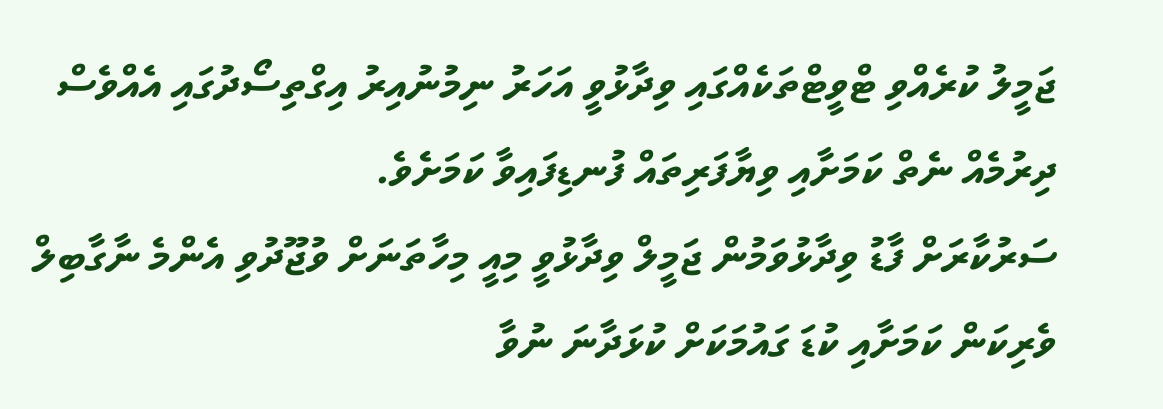ޖަމީލު ކުރެއްވި ޓްވީޓްތަކެއްގައި ވިދާޅުވީ އަހަރު ނިމުނުއިރު އިގްތިސޯދުގައި އެއްވެސް ދިރުމެއް ނެތް ކަމަށާއި ވިޔާފަރިތައް ފުނޑިފައިވާ ކަމަށެވެ.
ސަރުކާރަށް ފާޑު ވިދާޅުވަމުން ޖަމީލް ވިދާޅުވީ މިއީ މިހާތަނަށް ވުޖޫދުވި އެންމެ ނާގާބިލް ވެރިކަން ކަމަށާއި ކުޑަ ގައުމަކަށް ކުޅަދާނަ ނުވާ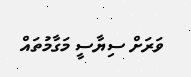ވަރަށް ސިޔާސީ މަގާމުތައް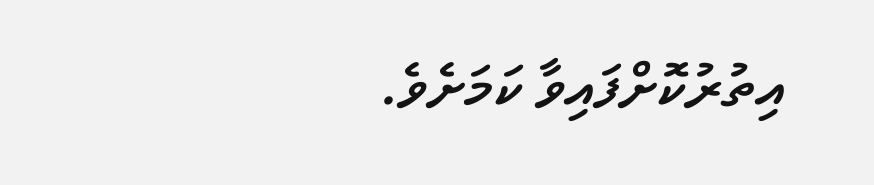އިތުރުކޮށްފައިވާ ކަމަށެވެ.